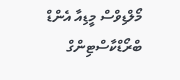މޯލްޑިވްސް މީޑިއާ އެންޑް ބްރޯޑްކާސްޓިންގް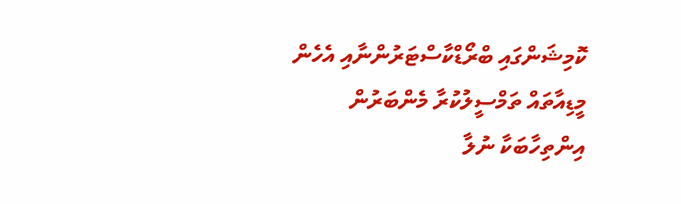ކޮމިޝަންގައި ބްރޯޑްކާސްޓަރުންނާއި އެހެން މީޑިއާތައް ތަމްސީލުކުރާ މެންބަރުން އިންތިހާބަކާ ނުލާ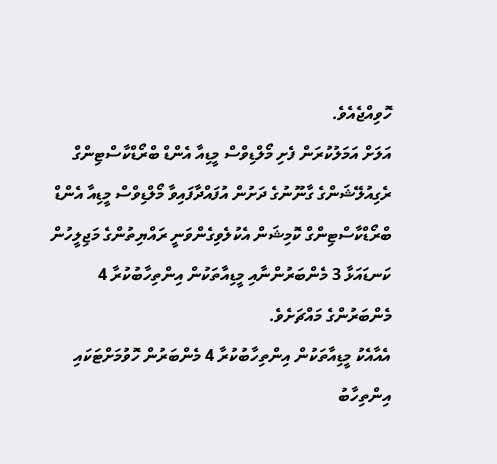ހޮވިއްޖެއެވެ.
އަލަށް އަމަލުކުރަން ފެށި މޯލްޑިވްސް މީޑިއާ އެންޑް ބްރޯޑްކާސްޓިންގް ރެގިއުލޭޝަންގެ ގާނޫނުގެ ދަށުން އުފައްދާފައިވާ މޯލްޑިވްސް މީޑިއާ އެންޑް ބްރޯޑްކާސްޓިންގް ކޮމިޝަން އެކުލެވިގެންވަނީ ރައްޔިތުންގެ މަޖިލީހުން ކަނޑައަޅާ 3 މެންބަރުންނާއި މީޑިއާތަކުން އިންތިހާބުކުރާ 4 މެންބަރުންގެ މައްޗަށެވެ.
އެއާއެކު މީޑިއާތަކުން އިންތިހާބުކުރާ 4 މެންބަރުން ހޮވުމަށްޓަކައި އިންތިހާބު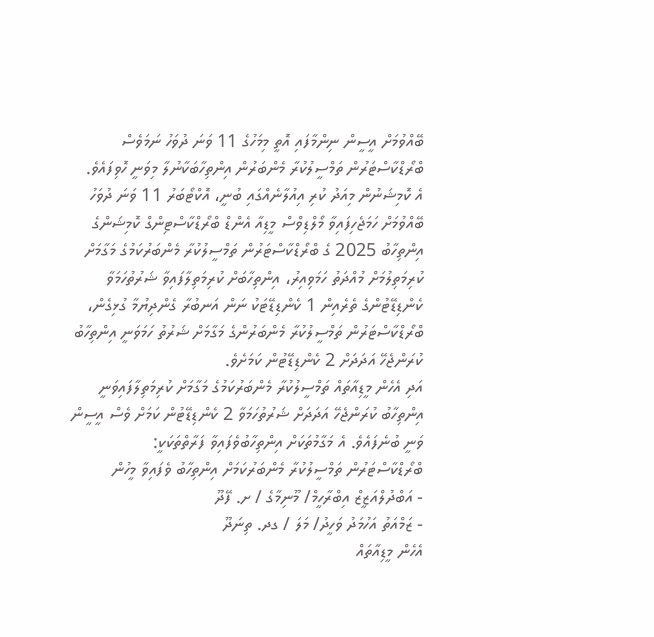ބޭއްވުމަށް އީސީން ނިންމާފައި އޮތީ މިމަހުގެ 11 ވަނަ ދުވަހު ނަމަވެސް ބްރޯޑްކާސްޓަރުން ތަމްސީލުކުރާ މެންބަރުން އިންތިހާބަކާނުލާ މިވަނީ ހޮވިފައެވެ.
އެ ކޮމިޝަނުން މިއަދު ކުރި އިއުލާނެއްގައި ބުނީ، އޮކްޓޯބަރު 11 ވަނަ ދުވަހު ބޭއްވުމަށް ހަމަޖެހިފައިވާ މޯލްޑިވްސް މީޑިއާ އެންޑް ބްރޯޑްކާސްޓިންގް ކޮމިޝަންގެ އިންތިހާބު 2025 ގެ ބްރޯޑްކާސްޓަރުން ތަމްސީލުކުރާ މެންބަރުކަމުގެ މަގާމަށް ކުރިމަތިލުމަށް މުއްދަތު ހަމަވިއިރު، އިންތިހާބަށް ކުރިމަތިލާފައިވާ ޝަރުތުހަމަވާ ކެންޑިޑޭޓުންގެ ތެރެއިން 1 ކެންޑިޑޭޓަކު ނަން އަނބުރާ ގެންދިޔުމާ ގުޅިގެން، ބްރޯޑްކާސްޓަރުން ތަމްސީލުކުރާ މެންބަރުންގެ މަގާމަށް ޝަރުތު ހަމަވަނީ އިންތިހާބު ކުރަންޖެހޭ އަދަދަށް 2 ކެންޑިޑޭޓުން ކަމަށެވެ.
އަދި އެހެން މީޑިއާތައް ތަމްސީލުކުރާ މެންބަރުކަމުގެ މަގާމަށް ކުރިމަތިލާފައިވަނީ އިންތިހާބު ކުރަންޖެހޭ އަދަދަށް ޝަރުތުހަމަވާ 2 ކެންޑިޑޭޓުން ކަމަށް ވެސް އީސީން ވަނީ ބުނެފައެވެ. އެ މަގާމުތަކަށް އިންތިހާބުވެފައިވާ ފަރާތްތަކަކީ:
ބްރޯޑްކާސްޓަރުން ތަމްސީލުކުރާ މެންބަރުކަމަށް އިންތިހާބު ވެފައިވާ މީހުން
- އަބްދުލްއަޒީޒް އިބްރާހީމް/ މޫނިމާގެ / ށ. ފޭދޫ
- ޒަމްއަތު އަހުމަދު ވަހީދު/ މަލަ / ގދ. ތިނަދޫ
އެހެން މީޑިއާތައް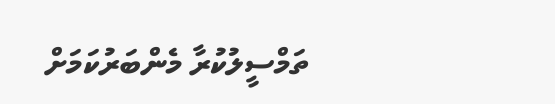ތަމްސީލުކުރާ މެންބަރުކަމަށް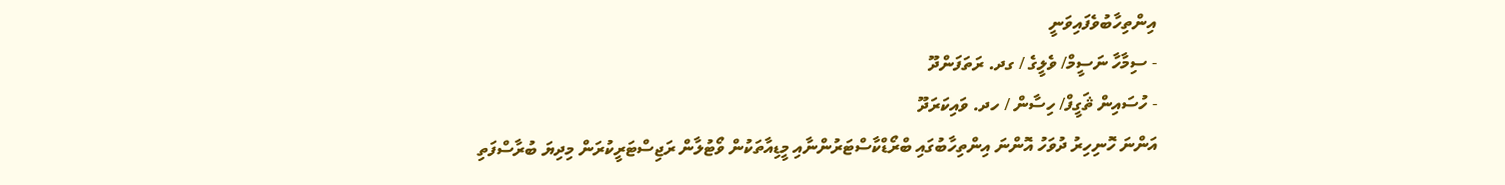އިންތިހާބުވެފައިވަނީ
- ސިމާހާ ނަސީމް/ ވެލީގެ / ގދ. ރަތަފަންދޫ
- ހުސައިން ޘަގީފް/ ހިސާން / ހދ. ވައިކަރަދޫ
އަންނަ ހޮނިހިރު ދުވަހު އޮންނަ އިންތިހާބުގައި ބްރޯޑްކާސްޓަރުންނާއި މީޑިއާތަކުން ވޯޓުލާން ރަޖިސްޓަރީކުރަން މިދިޔަ ބުރާސްފަތި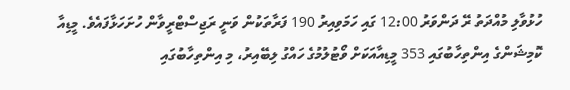ހުޅުވާލި މުއްދަތު ރޭ ދަންވަރު 12:00 ގައި ހަމަވިއިރު 190 ފަރާތަކުން ވަނީ ރަޖިސްޓްރީވާން ހުށަހަޅާފައެވެ. މީޑިއާ ކޮމިޝަންގެ އިންތިހާބުގައި 353 މީޑިއާއަކަށް ވޯޓުލުމުގެ ހައްގު ލިބޭއިރު، މި އިންތިހާބުގައި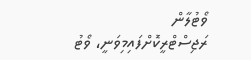ވޯޓުލާން ރަޖިސްޓްރީކޮށްފައިމިވަނީ، ވޯޓު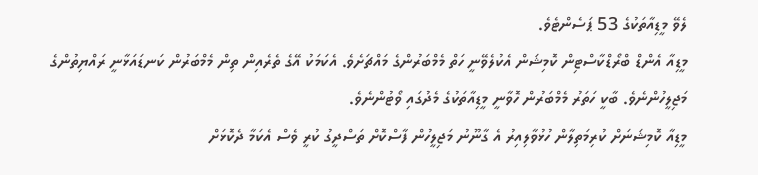ލެވޭ މީޑިއާތަކުގެ 53 ޕަސެންޓެވެ.
މީޑިއާ އެންޑް ބްރޯޑްކާސްޓިން ކޮމިޝަން އެކުލެވޭނީ ހަތް މެމްބަރުންގެ މައްޗަށެވެ. އެކަމަކު އޭގެ ތެރެއިން ތިން މެމްބަރުން ކަނޑައަޅާނީ ރައްޔިތުންގެ މަޖިލީހުންނެވެ. ބާކީ ހަތަރު މެމްބަރުން ހޮވާނީ މީޑިއާތަކުގެ މެދުގައި ވޯޓުންނެވެ.
މީޑިއާ ކޮމިޝަނަށް ކުރިމަތިލާން ހުޅުވާލިއިރު އެ ގާނޫނު މަޖިލީހުން ފާސްކޮށް ތަސްދީގު ކުރީ ވެސް އެކަމާ ދެކޮޅަށް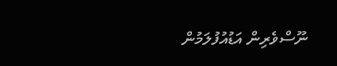ނޫސްވެރިން އަޑުއުފުލަމުން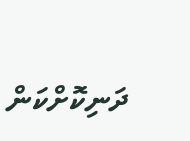ދަނިކޮށްކަން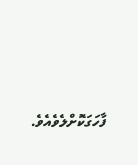ފާހަގަކޮށްލެވެއެވެ.